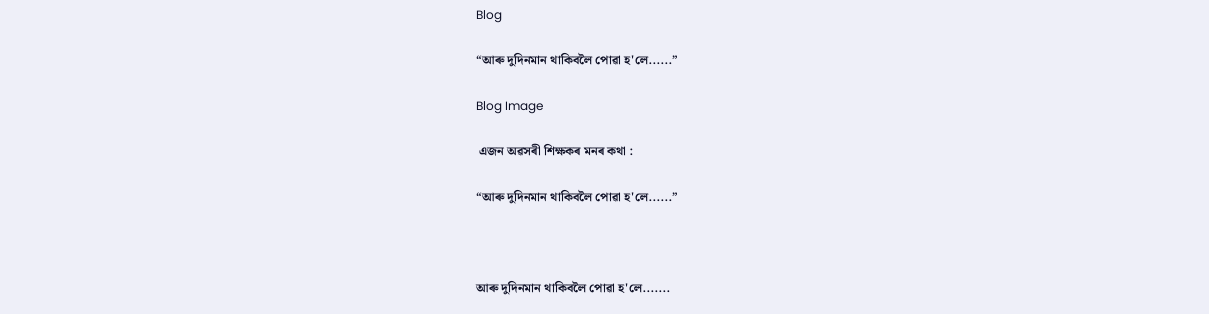Blog

“আৰু দুদিনমান থাকিবলৈ পোৱা হ'লে......”

Blog Image

 এজন অৱসৰী শিক্ষকৰ মনৰ কথা :

“আৰু দুদিনমান থাকিবলৈ পোৱা হ'লে......”



আৰু দুদিনমান থাকিবলৈ পোৱা হ'লে.......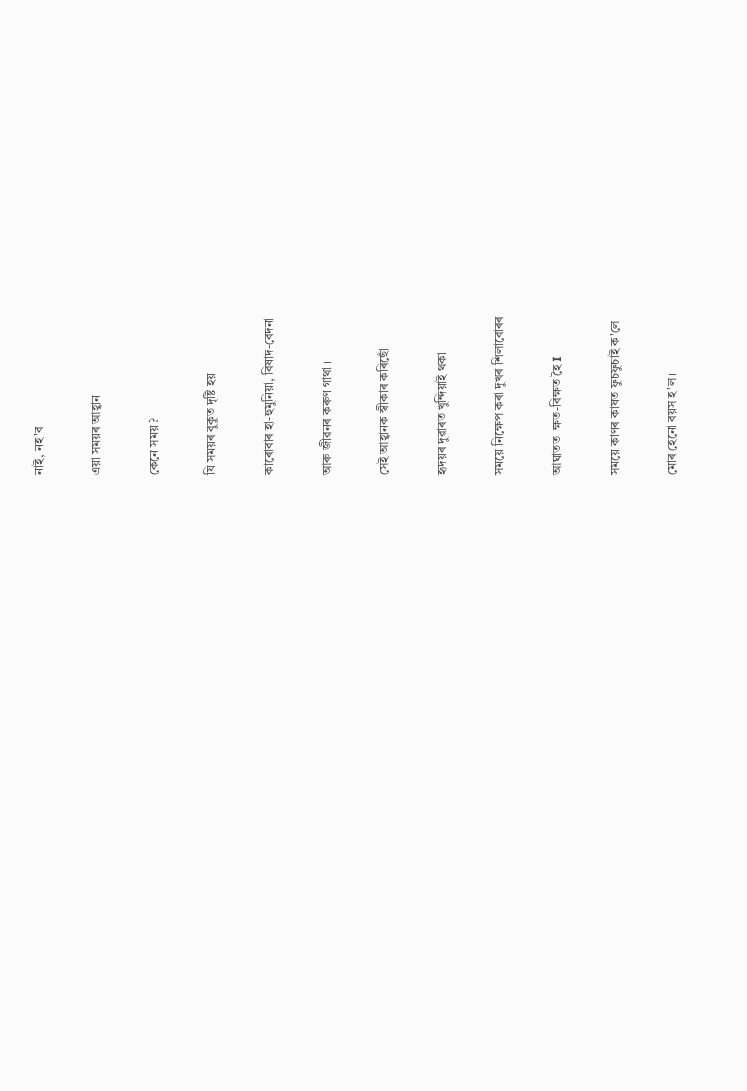নাই, নহ'ব

এয়া সময়ৰ আহ্বান

কেনে সময় ?

যি সময়ৰ বুকুত দৃষ্টি হয়

কাৰোবাৰ হা-হুমুনিয়া, বিষাদ-বেদনা

আৰু জীৱনৰ কৰুণ গাথা ।

সেই আহ্বানক স্বীকাৰ কৰিছোঁ

হৃদয়ৰ দুৱাৰত খুন্দিয়াই থকা

সময়ে নিক্ষেপ কৰা দুখৰ শিলাবোৰৰ

আঘাতত  ক্ষত-বিক্ষত হৈ I

সময়ে কাণৰ কাষত ফুচফুচাই ক'লে

মোৰ হেনো বয়স হ'ল।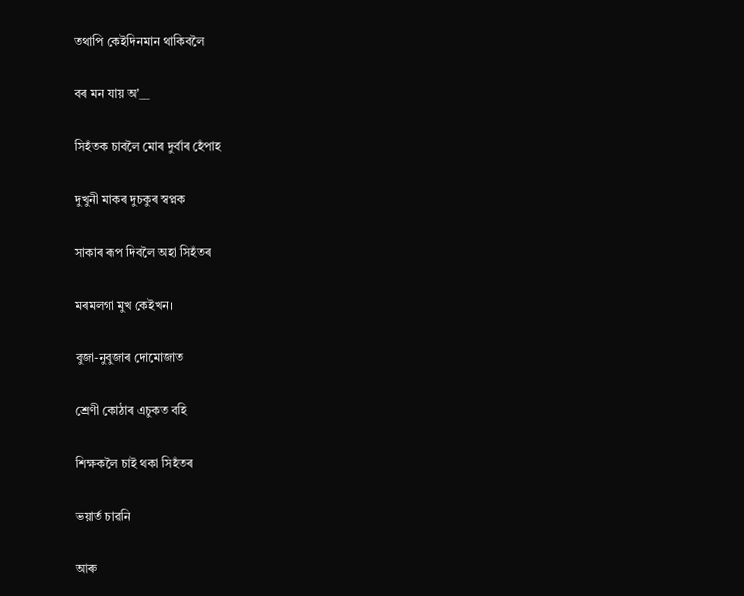তথাপি কেইদিনমান থাকিবলৈ

বৰ মন যায় অʼ__

সিহঁতক চাবলৈ মোৰ দুর্বাৰ হেঁপাহ

দুখুনী মাকৰ দুচকুৰ স্বপ্নক

সাকাৰ ৰূপ দিবলৈ অহা সিহঁতৰ

মৰমলগা মুখ কেইখন।

বুজা-নুবুজাৰ দোমোজাত

শ্ৰেণী কোঠাৰ এচুকত বহি

শিক্ষকলৈ চাই থকা সিহঁতৰ

ভয়াৰ্ত চাৱনি

আৰু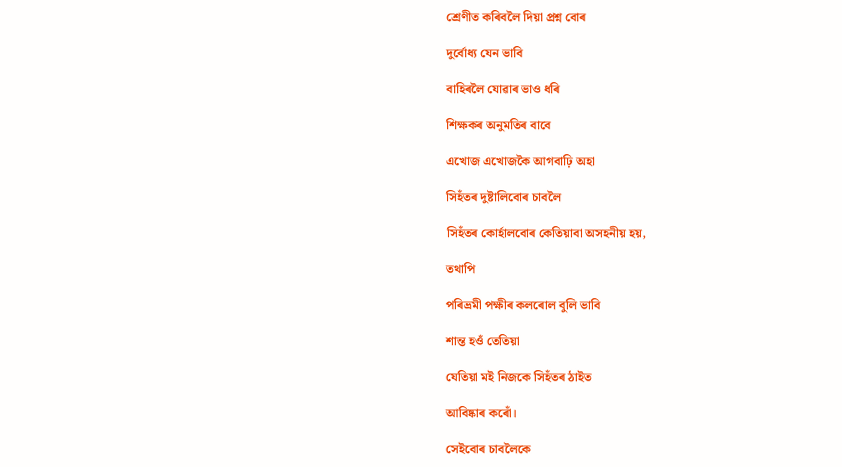শ্ৰেণীত কৰিবলৈ দিয়া প্ৰশ্ন বোৰ

দুৰ্বোধ্য যেন ভাবি

বাহিৰলৈ যোৱাৰ ভাও ধৰি

শিক্ষকৰ অনুমতিৰ বাবে

এখোজ এখোজকৈ আগবাঢ়ি অহা

সিহঁতৰ দুষ্টালিবোৰ চাবলৈ

সিহঁতৰ কোৰ্হালবোৰ কেতিয়াবা অসহনীয় হয়,

তথাপি

পৰিভ্ৰমী পক্ষীৰ কলৰোল বুলি ভাবি

শান্ত হ‌ওঁ তেতিয়া

যেতিয়া ম‌ই নিজকে সিহঁতৰ ঠাইত

আবিষ্কাৰ কৰোঁ।

সেইবোৰ চাবলৈকে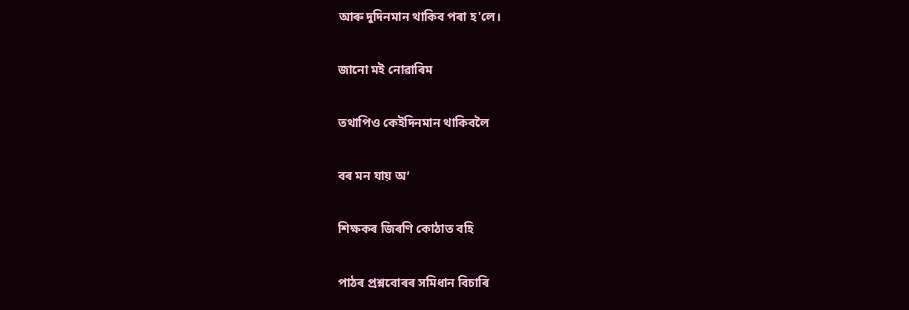আৰু দুদিনমান থাকিব পৰা হ'লে।

জানো মই নোৱাৰিম

তথাপিও কেইদিনমান থাকিবলৈ

বৰ মন যায় অʼ

শিক্ষকৰ জিৰণি কোঠাত বহি

পাঠৰ প্ৰশ্নবোৰৰ সমিধান বিচাৰি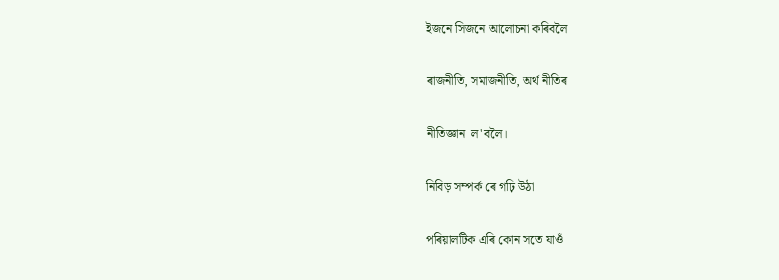ইজনে সিজনে আলোচনা কৰিবলৈ

ৰাজনীতি, সমাজনীতি, অৰ্থ নীতিৰ

নীতিজ্ঞান  ল'বলৈ।

নিবিড় সম্পৰ্ক ৰে গঢ়ি উঠা

পৰিয়ালটিক এৰি কোন সতে যাওঁ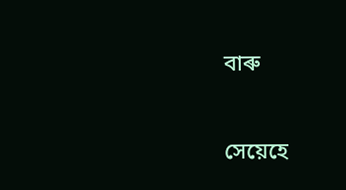বাৰু

সেয়েহে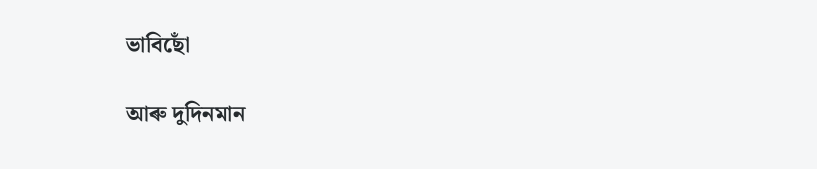ভাবিছোঁ

আৰু দুদিনমান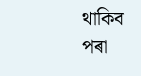থাকিব পৰা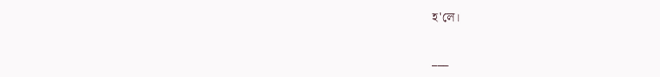হ'লে।

___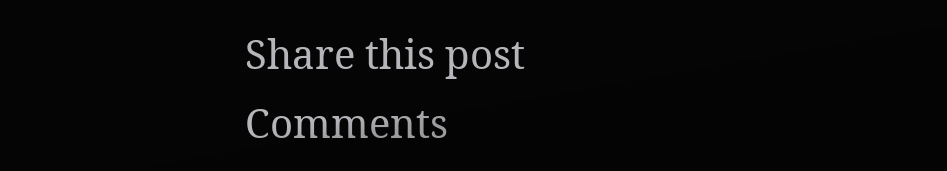Share this post
Comments